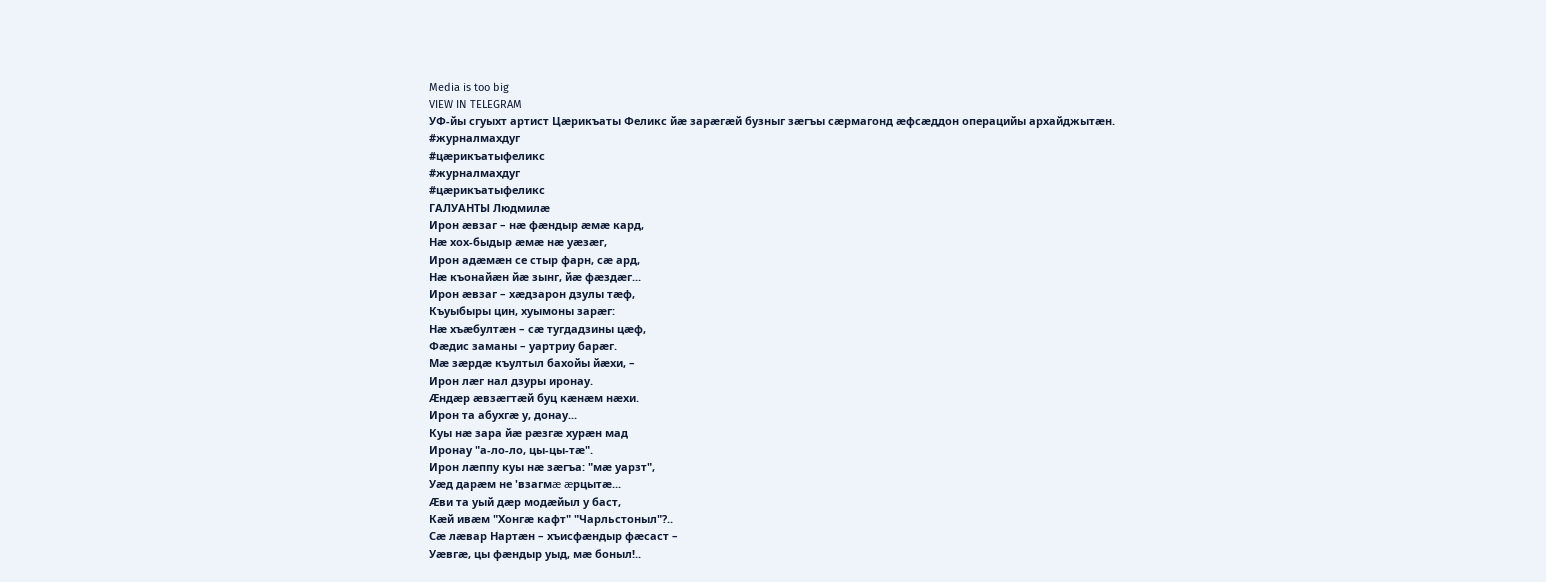Media is too big
VIEW IN TELEGRAM
УФ-йы сгуыхт артист Цӕрикъаты Феликс йӕ зарӕгӕй бузныг зӕгъы сӕрмагонд ӕфсӕддон операцийы архайджытӕн.
#журналмахдуг
#цӕрикъатыфеликс
#журналмахдуг
#цӕрикъатыфеликс
ГАЛУАНТЫ Людмилӕ
Ирон æвзаг – нæ фæндыр æмæ кард,
Нæ хох-быдыр æмæ нæ уæзæг,
Ирон адæмæн се стыр фарн, сæ ард,
Нæ къонайæн йæ зынг, йæ фæздæг...
Ирон æвзаг – хæдзарон дзулы тæф,
Къуыбыры цин, хуымоны зарæг:
Нæ хъæбултæн – сæ тугдадзины цæф,
Фæдис заманы – уартриу барæг.
Мæ зæрдæ къултыл бахойы йæхи, –
Ирон лæг нал дзуры иронау.
Æндæр æвзæгтæй буц кæнæм нæхи.
Ирон та абухгæ у, донау...
Куы нæ зара йæ рæзгæ хурæн мад
Иронау "а-ло-ло, цы-цы-тæ".
Ирон лæппу куы нæ зæгъа: "мæ уарзт",
Уæд дарæм не 'взагмæ æрцытæ...
Æви та уый дæр модæйыл у баст,
Кæй ивæм "Хонгæ кафт" "Чарльстоныл"?..
Сæ лæвар Нартæн – хъисфæндыр фæсаст –
Уæвгæ, цы фæндыр уыд, мæ боныл!..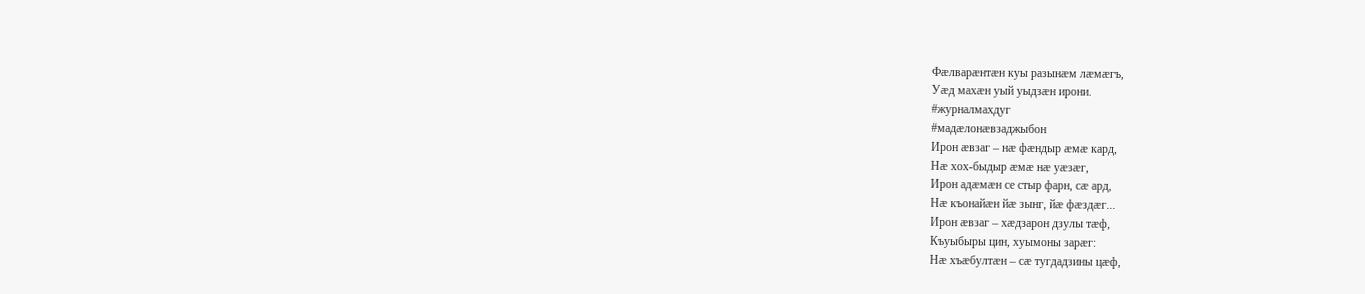Фæлварæнтæн куы разынæм лæмæгъ,
Уæд махæн уый уыдзæн ирони.
#журналмахдуг
#мадӕлонӕвзаджыбон
Ирон æвзаг – нæ фæндыр æмæ кард,
Нæ хох-быдыр æмæ нæ уæзæг,
Ирон адæмæн се стыр фарн, сæ ард,
Нæ къонайæн йæ зынг, йæ фæздæг...
Ирон æвзаг – хæдзарон дзулы тæф,
Къуыбыры цин, хуымоны зарæг:
Нæ хъæбултæн – сæ тугдадзины цæф,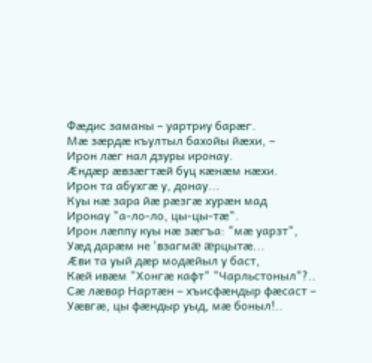Фæдис заманы – уартриу барæг.
Мæ зæрдæ къултыл бахойы йæхи, –
Ирон лæг нал дзуры иронау.
Æндæр æвзæгтæй буц кæнæм нæхи.
Ирон та абухгæ у, донау...
Куы нæ зара йæ рæзгæ хурæн мад
Иронау "а-ло-ло, цы-цы-тæ".
Ирон лæппу куы нæ зæгъа: "мæ уарзт",
Уæд дарæм не 'взагмæ æрцытæ...
Æви та уый дæр модæйыл у баст,
Кæй ивæм "Хонгæ кафт" "Чарльстоныл"?..
Сæ лæвар Нартæн – хъисфæндыр фæсаст –
Уæвгæ, цы фæндыр уыд, мæ боныл!..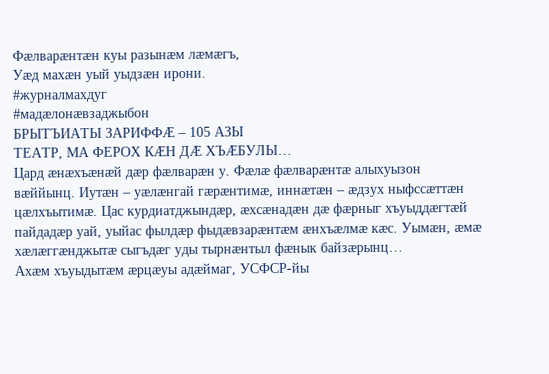Фæлварæнтæн куы разынæм лæмæгъ,
Уæд махæн уый уыдзæн ирони.
#журналмахдуг
#мадӕлонӕвзаджыбон
БРЫТЪИАТЫ ЗАРИФФÆ – 105 АЗЫ
ТЕАТР, МА ФЕРОХ КÆН ДÆ ХЪÆБУЛЫ…
Цард æнæхъæнæй дæр фæлварæн у. Фæлæ фæлварæнтæ алыхуызон вæййынц. Иутæн – уæлæнгай гæрæнтимæ, иннæтæн – æдзух ныфссæттæн цæлхъытимæ. Цас курдиатджындæр, æхсæнадæн дæ фæрныг хъуыддæгтæй пайдадæр уай, уыйас фылдæр фыдæвзарæнтæм æнхъæлмæ кæс. Уымæн, æмæ хæлæггæнджытæ сыгъдæг уды тырнæнтыл фæнык байзæрынц…
Ахæм хъуыдытæм æрцæуы адæймаг, УСФСР-йы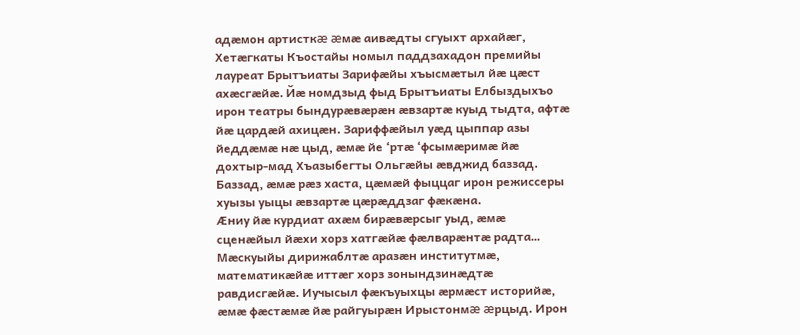адæмон артисткæ æмæ аивæдты сгуыхт архайæг, Хетæгкаты Къостайы номыл паддзахадон премийы лауреат Брытъиаты Зарифæйы хъысмæтыл йæ цæст ахæсгæйæ. Йæ номдзыд фыд Брытъиаты Елбыздыхъо ирон театры бындурæвæрæн æвзартæ куыд тыдта, афтæ йæ цардæй ахицæн. Зариффæйыл уæд цыппар азы йеддæмæ нæ цыд, æмæ йе ‘ртæ ‘фсымæримæ йæ дохтыр-мад Хъазыбегты Ольгæйы æвджид баззад. Баззад, æмæ рæз хаста, цæмæй фыццаг ирон режиссеры хуызы уыцы æвзартæ цæрæддзаг фæкæна.
Æниу йæ курдиат ахæм бирæвæрсыг уыд, æмæ сценæйыл йæхи хорз хатгæйæ фæлварæнтæ радта… Мæскуыйы дирижаблтæ аразæн институтмæ, математикæйæ иттæг хорз зонындзинæдтæ равдисгæйæ. Иучысыл фæкъуыхцы æрмæст историйæ, æмæ фæстæмæ йæ райгуырæн Ирыстонмæ æрцыд. Ирон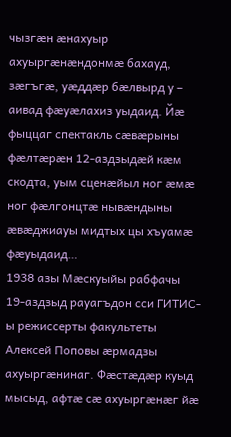чызгæн æнахуыр ахуыргæнæндонмæ бахауд, зæгъгæ, уæддæр бæлвырд у – аивад фæуæлахиз уыдаид. Йæ фыццаг спектакль сæвæрыны фæлтæрæн 12-аздзыдæй кæм скодта, уым сценæйыл ног æмæ ног фæлгонцтæ нывæндыны æвæджиауы мидтых цы хъуамæ фæуыдаид…
1938 азы Мæскуыйы рабфачы 19-аздзыд рауагъдон сси ГИТИС-ы режиссерты факультеты Алексей Поповы æрмадзы ахуыргæнинаг. Фæстæдæр куыд мысыд, афтæ сæ ахуыргæнæг йæ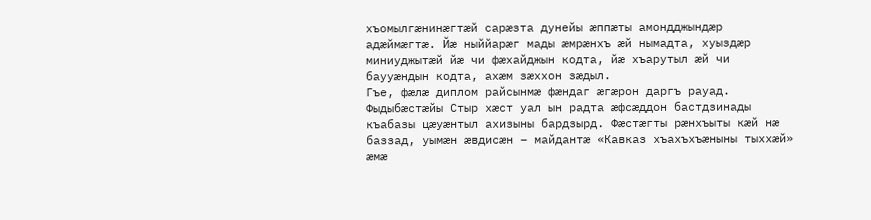хъомылгæнинæгтæй сарæзта дунейы æппæты амондджындæр адæймæгтæ. Йæ ныййарæг мады æмрæнхъ æй нымадта, хуыздæр миниуджытæй йæ чи фæхайджын кодта, йæ хъарутыл æй чи баууæндын кодта, ахæм зæххон зæдыл.
Гъе, фæлæ диплом райсынмæ фæндаг æгæрон даргъ рауад. Фыдыбæстæйы Стыр хæст уал ын радта æфсæддон бастдзинады къабазы цæуæнтыл ахизыны бардзырд. Фæстæгты рæнхъыты кæй нæ баззад, уымæн æвдисæн – майдантæ «Кавказ хъахъхъæныны тыххæй» æмæ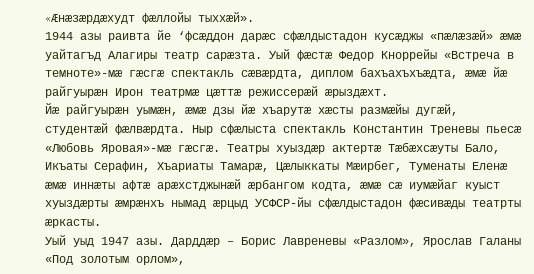«Æнæзæрдæхудт фæллойы тыххæй».
1944 азы раивта йе ‘фсæддон дарæс сфæлдыстадон кусæджы «пæлæзæй» æмæ уайтагъд Алагиры театр сарæзта. Уый фæстæ Федор Кноррейы «Встреча в темноте»-мæ гæсгæ спектакль сæвæрдта, диплом бахъахъхъæдта, æмæ йæ райгуырæн Ирон театрмæ цæттæ режиссерæй æрыздæхт.
Йæ райгуырæн уымæн, æмæ дзы йæ хъарутæ хæсты размæйы дугæй, студентæй фæлвæрдта. Ныр сфæлыста спектакль Константин Треневы пьесæ «Любовь Яровая»-мæ гæсгæ. Театры хуыздæр актертæ Тæбæхсæуты Бало, Икъаты Серафин, Хъариаты Тамарæ, Цæлыккаты Мæирбег, Туменаты Еленæ æмæ иннæты афтæ арæхстджынæй æрбангом кодта, æмæ сæ иумæйаг куыст хуыздæрты æмрæнхъ нымад æрцыд УСФСР-йы сфæлдыстадон фæсивæды театрты æркасты.
Уый уыд 1947 азы. Дарддæр – Борис Лавреневы «Разлом», Ярослав Галаны «Под золотым орлом»,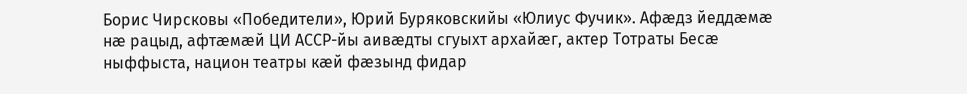Борис Чирсковы «Победители», Юрий Буряковскийы «Юлиус Фучик». Афæдз йеддæмæ нæ рацыд, афтæмæй ЦИ АССР-йы аивæдты сгуыхт архайæг, актер Тотраты Бесæ ныффыста, национ театры кæй фæзынд фидар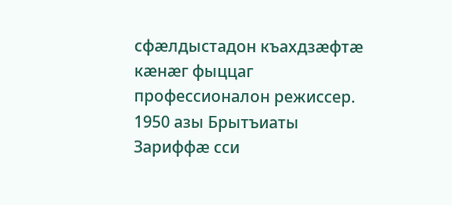сфæлдыстадон къахдзæфтæ кæнæг фыццаг профессионалон режиссер.
1950 азы Брытъиаты Зариффæ сси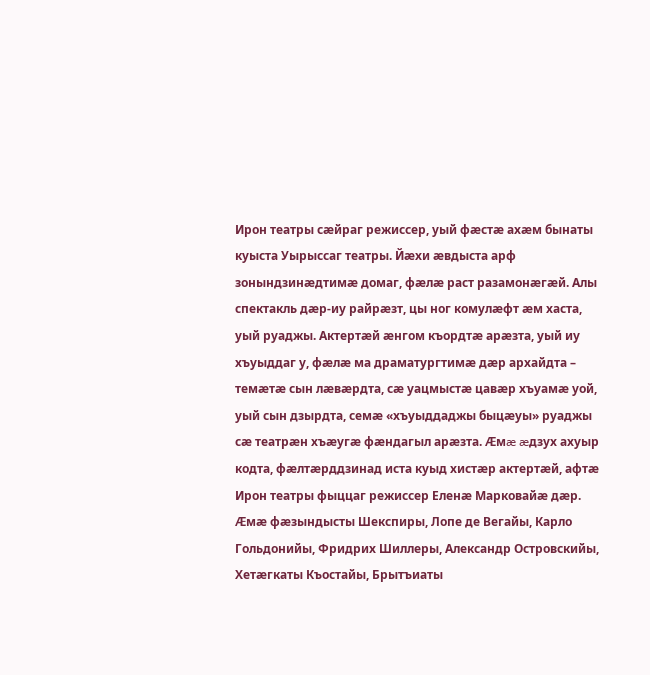Ирон театры сæйраг режиссер, уый фæстæ ахæм бынаты куыста Уырыссаг театры. Йæхи æвдыста арф зонындзинæдтимæ домаг, фæлæ раст разамонæгæй. Алы спектакль дæр-иу райрæзт, цы ног комулæфт æм хаста, уый руаджы. Актертæй æнгом къордтæ арæзта, уый иу хъуыддаг у, фæлæ ма драматургтимæ дæр архайдта – темæтæ сын лæвæрдта, сæ уацмыстæ цавæр хъуамæ уой, уый сын дзырдта, семæ «хъуыддаджы быцæуы» руаджы сæ театрæн хъæугæ фæндагыл арæзта. Æмæ æдзух ахуыр кодта, фæлтæрддзинад иста куыд хистæр актертæй, афтæ Ирон театры фыццаг режиссер Еленæ Марковайæ дæр. Æмæ фæзындысты Шекспиры, Лопе де Вегайы, Карло Гольдонийы, Фридрих Шиллеры, Александр Островскийы, Хетæгкаты Къостайы, Брытъиаты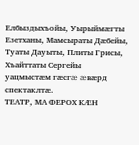Елбыздыхъойы, Уырыймæгты Езетханы, Мамсыраты Дæбейы, Туаты Дауыты, Плиты Грисы, Хъайттаты Сергейы уацмыстæм гæсгæ æвæрд спектаклтæ.
ТЕАТР, МА ФЕРОХ КÆН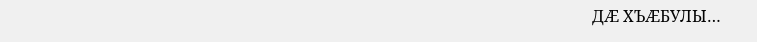ДÆ ХЪÆБУЛЫ…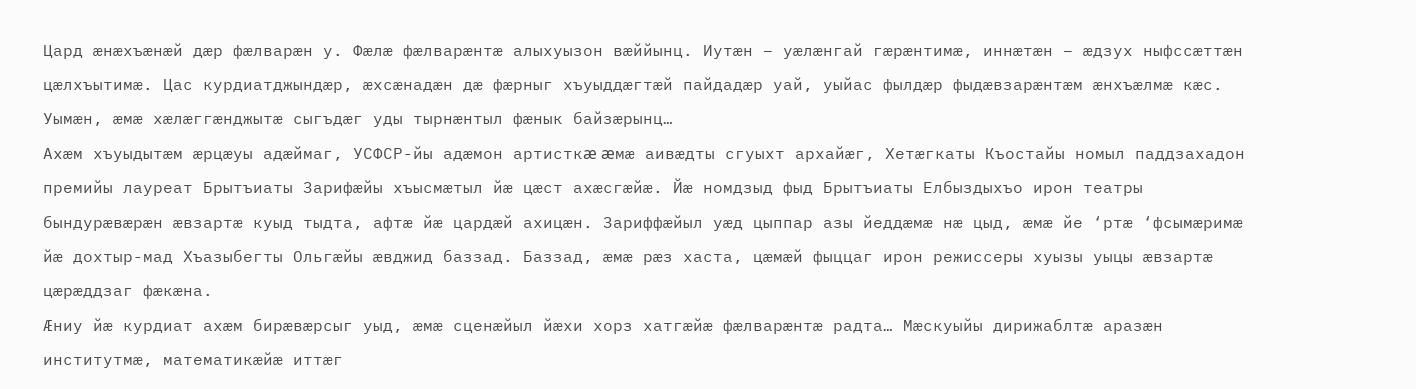Цард æнæхъæнæй дæр фæлварæн у. Фæлæ фæлварæнтæ алыхуызон вæййынц. Иутæн – уæлæнгай гæрæнтимæ, иннæтæн – æдзух ныфссæттæн цæлхъытимæ. Цас курдиатджындæр, æхсæнадæн дæ фæрныг хъуыддæгтæй пайдадæр уай, уыйас фылдæр фыдæвзарæнтæм æнхъæлмæ кæс. Уымæн, æмæ хæлæггæнджытæ сыгъдæг уды тырнæнтыл фæнык байзæрынц…
Ахæм хъуыдытæм æрцæуы адæймаг, УСФСР-йы адæмон артисткæ æмæ аивæдты сгуыхт архайæг, Хетæгкаты Къостайы номыл паддзахадон премийы лауреат Брытъиаты Зарифæйы хъысмæтыл йæ цæст ахæсгæйæ. Йæ номдзыд фыд Брытъиаты Елбыздыхъо ирон театры бындурæвæрæн æвзартæ куыд тыдта, афтæ йæ цардæй ахицæн. Зариффæйыл уæд цыппар азы йеддæмæ нæ цыд, æмæ йе ‘ртæ ‘фсымæримæ йæ дохтыр-мад Хъазыбегты Ольгæйы æвджид баззад. Баззад, æмæ рæз хаста, цæмæй фыццаг ирон режиссеры хуызы уыцы æвзартæ цæрæддзаг фæкæна.
Æниу йæ курдиат ахæм бирæвæрсыг уыд, æмæ сценæйыл йæхи хорз хатгæйæ фæлварæнтæ радта… Мæскуыйы дирижаблтæ аразæн институтмæ, математикæйæ иттæг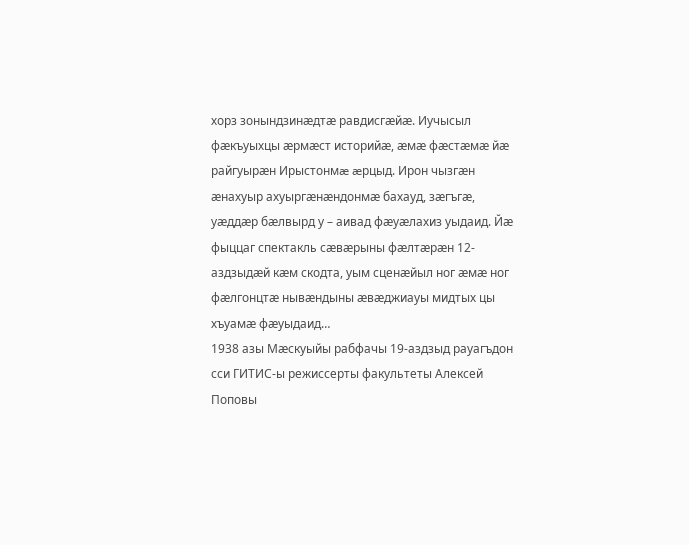хорз зонындзинæдтæ равдисгæйæ. Иучысыл фæкъуыхцы æрмæст историйæ, æмæ фæстæмæ йæ райгуырæн Ирыстонмæ æрцыд. Ирон чызгæн æнахуыр ахуыргæнæндонмæ бахауд, зæгъгæ, уæддæр бæлвырд у – аивад фæуæлахиз уыдаид. Йæ фыццаг спектакль сæвæрыны фæлтæрæн 12-аздзыдæй кæм скодта, уым сценæйыл ног æмæ ног фæлгонцтæ нывæндыны æвæджиауы мидтых цы хъуамæ фæуыдаид…
1938 азы Мæскуыйы рабфачы 19-аздзыд рауагъдон сси ГИТИС-ы режиссерты факультеты Алексей Поповы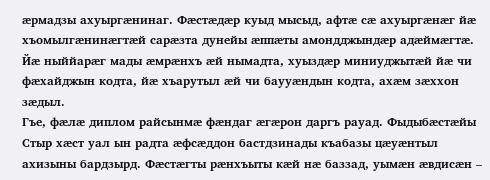æрмадзы ахуыргæнинаг. Фæстæдæр куыд мысыд, афтæ сæ ахуыргæнæг йæ хъомылгæнинæгтæй сарæзта дунейы æппæты амондджындæр адæймæгтæ. Йæ ныййарæг мады æмрæнхъ æй нымадта, хуыздæр миниуджытæй йæ чи фæхайджын кодта, йæ хъарутыл æй чи баууæндын кодта, ахæм зæххон зæдыл.
Гъе, фæлæ диплом райсынмæ фæндаг æгæрон даргъ рауад. Фыдыбæстæйы Стыр хæст уал ын радта æфсæддон бастдзинады къабазы цæуæнтыл ахизыны бардзырд. Фæстæгты рæнхъыты кæй нæ баззад, уымæн æвдисæн –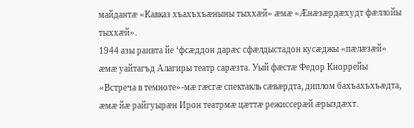майдантæ «Кавказ хъахъхъæныны тыххæй» æмæ «Æнæзæрдæхудт фæллойы тыххæй».
1944 азы раивта йе ‘фсæддон дарæс сфæлдыстадон кусæджы «пæлæзæй» æмæ уайтагъд Алагиры театр сарæзта. Уый фæстæ Федор Кноррейы «Встреча в темноте»-мæ гæсгæ спектакль сæвæрдта, диплом бахъахъхъæдта, æмæ йæ райгуырæн Ирон театрмæ цæттæ режиссерæй æрыздæхт.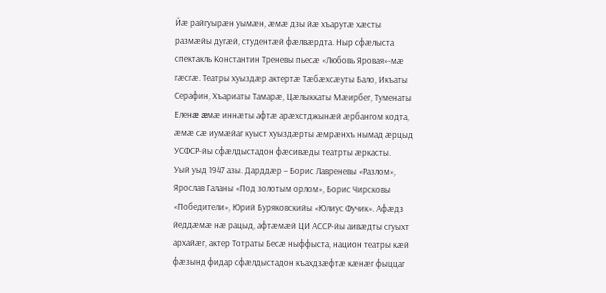Йæ райгуырæн уымæн, æмæ дзы йæ хъарутæ хæсты размæйы дугæй, студентæй фæлвæрдта. Ныр сфæлыста спектакль Константин Треневы пьесæ «Любовь Яровая»-мæ гæсгæ. Театры хуыздæр актертæ Тæбæхсæуты Бало, Икъаты Серафин, Хъариаты Тамарæ, Цæлыккаты Мæирбег, Туменаты Еленæ æмæ иннæты афтæ арæхстджынæй æрбангом кодта, æмæ сæ иумæйаг куыст хуыздæрты æмрæнхъ нымад æрцыд УСФСР-йы сфæлдыстадон фæсивæды театрты æркасты.
Уый уыд 1947 азы. Дарддæр – Борис Лавреневы «Разлом», Ярослав Галаны «Под золотым орлом», Борис Чирсковы «Победители», Юрий Буряковскийы «Юлиус Фучик». Афæдз йеддæмæ нæ рацыд, афтæмæй ЦИ АССР-йы аивæдты сгуыхт архайæг, актер Тотраты Бесæ ныффыста, национ театры кæй фæзынд фидар сфæлдыстадон къахдзæфтæ кæнæг фыццаг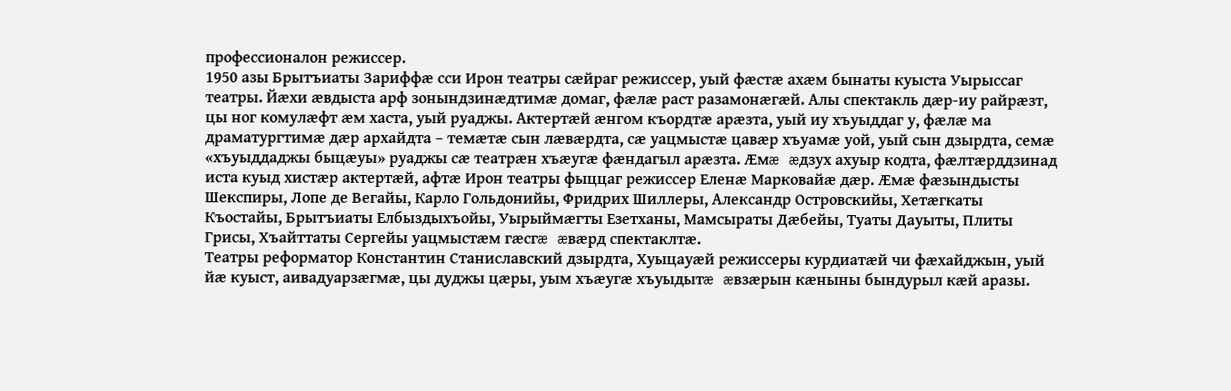профессионалон режиссер.
1950 азы Брытъиаты Зариффæ сси Ирон театры сæйраг режиссер, уый фæстæ ахæм бынаты куыста Уырыссаг театры. Йæхи æвдыста арф зонындзинæдтимæ домаг, фæлæ раст разамонæгæй. Алы спектакль дæр-иу райрæзт, цы ног комулæфт æм хаста, уый руаджы. Актертæй æнгом къордтæ арæзта, уый иу хъуыддаг у, фæлæ ма драматургтимæ дæр архайдта – темæтæ сын лæвæрдта, сæ уацмыстæ цавæр хъуамæ уой, уый сын дзырдта, семæ «хъуыддаджы быцæуы» руаджы сæ театрæн хъæугæ фæндагыл арæзта. Æмæ æдзух ахуыр кодта, фæлтæрддзинад иста куыд хистæр актертæй, афтæ Ирон театры фыццаг режиссер Еленæ Марковайæ дæр. Æмæ фæзындысты Шекспиры, Лопе де Вегайы, Карло Гольдонийы, Фридрих Шиллеры, Александр Островскийы, Хетæгкаты Къостайы, Брытъиаты Елбыздыхъойы, Уырыймæгты Езетханы, Мамсыраты Дæбейы, Туаты Дауыты, Плиты Грисы, Хъайттаты Сергейы уацмыстæм гæсгæ æвæрд спектаклтæ.
Театры реформатор Константин Станиславский дзырдта, Хуыцауæй режиссеры курдиатæй чи фæхайджын, уый йæ куыст, аивадуарзæгмæ, цы дуджы цæры, уым хъæугæ хъуыдытæ æвзæрын кæныны бындурыл кæй аразы.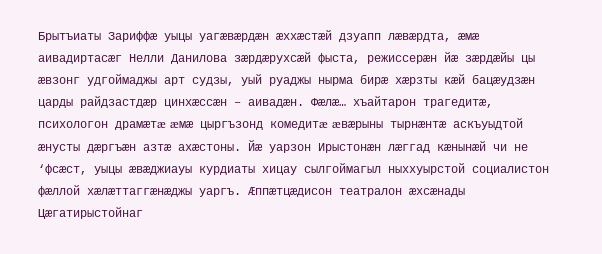Брытъиаты Зариффæ уыцы уагæвæрдæн æххæстæй дзуапп лæвæрдта, æмæ аивадиртасæг Нелли Данилова зæрдæрухсæй фыста, режиссерæн йæ зæрдæйы цы æвзонг удгоймаджы арт судзы, уый руаджы нырма бирæ хæрзты кæй бацæудзæн царды райдзастдæр цинхæссæн – аивадæн. Фæлæ… хъайтарон трагедитæ, психологон драмæтæ æмæ цыргъзонд комедитæ æвæрыны тырнæнтæ аскъуыдтой æнусты дæргъæн азтæ ахæстоны. Йæ уарзон Ирыстонæн лæггад кæнынæй чи не ‘фсæст, уыцы æвæджиауы курдиаты хицау сылгоймагыл ныххуырстой социалистон фæллой хæлæттаггæнæджы уаргъ. Æппæтцæдисон театралон æхсæнады Цæгатирыстойнаг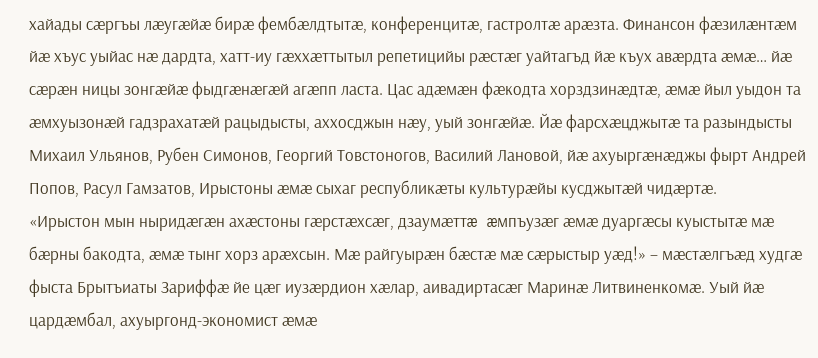хайады сæргъы лæугæйæ бирæ фембæлдтытæ, конференцитæ, гастролтæ арæзта. Финансон фæзилæнтæм йæ хъус уыйас нæ дардта, хатт-иу гæххæттытыл репетицийы рæстæг уайтагъд йæ къух авæрдта æмæ… йæ сæрæн ницы зонгæйæ фыдгæнæгæй агæпп ласта. Цас адæмæн фæкодта хорздзинæдтæ, æмæ йыл уыдон та æмхуызонæй гадзрахатæй рацыдысты, аххосджын нæу, уый зонгæйæ. Йæ фарсхæцджытæ та разындысты Михаил Ульянов, Рубен Симонов, Георгий Товстоногов, Василий Лановой, йæ ахуыргæнæджы фырт Андрей Попов, Расул Гамзатов, Ирыстоны æмæ сыхаг республикæты культурæйы кусджытæй чидæртæ.
«Ирыстон мын ныридæгæн ахæстоны гæрстæхсæг, дзаумæттæ æмпъузæг æмæ дуаргæсы куыстытæ мæ бæрны бакодта, æмæ тынг хорз арæхсын. Мæ райгуырæн бæстæ мæ сæрыстыр уæд!» – мæстæлгъæд худгæ фыста Брытъиаты Зариффæ йе цæг иузæрдион хæлар, аивадиртасæг Маринæ Литвиненкомæ. Уый йæ цардæмбал, ахуыргонд-экономист æмæ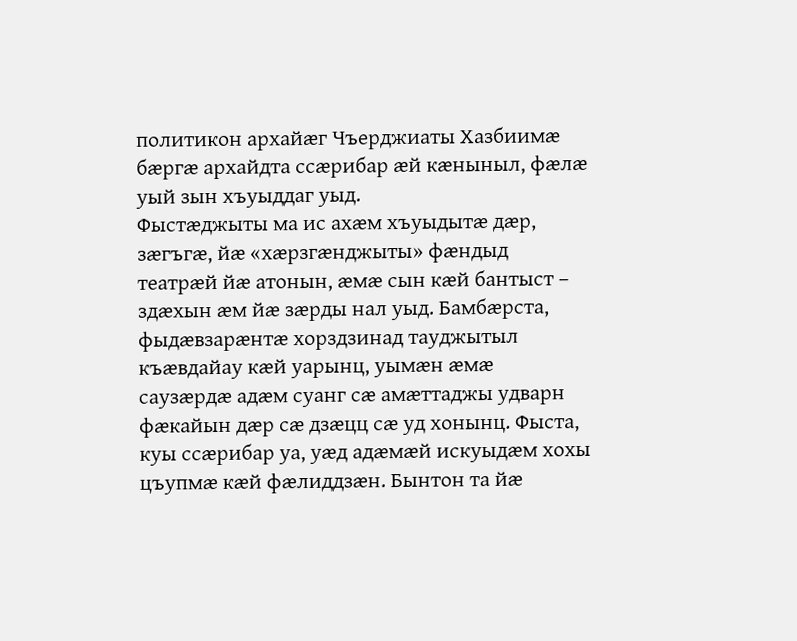политикон архайæг Чъерджиаты Хазбиимæ бæргæ архайдта ссæрибар æй кæныныл, фæлæ уый зын хъуыддаг уыд.
Фыстæджыты ма ис ахæм хъуыдытæ дæр, зæгъгæ, йæ «хæрзгæнджыты» фæндыд театрæй йæ атонын, æмæ сын кæй бантыст – здæхын æм йæ зæрды нал уыд. Бамбæрста, фыдæвзарæнтæ хорздзинад тауджытыл къæвдайау кæй уарынц, уымæн æмæ саузæрдæ адæм суанг сæ амæттаджы удварн фæкайын дæр сæ дзæцц сæ уд хонынц. Фыста, куы ссæрибар уа, уæд адæмæй искуыдæм хохы цъупмæ кæй фæлиддзæн. Бынтон та йæ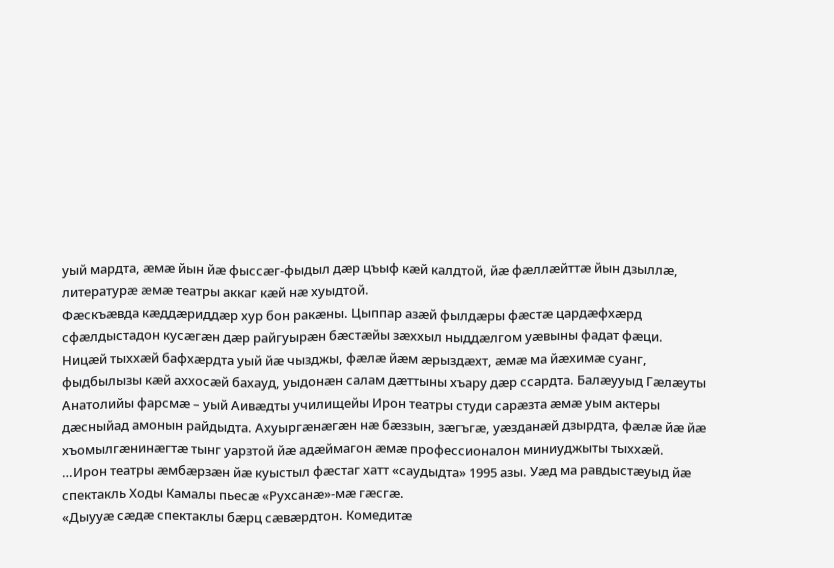уый мардта, æмæ йын йæ фыссæг-фыдыл дæр цъыф кæй калдтой, йæ фæллæйттæ йын дзыллæ, литературæ æмæ театры аккаг кæй нæ хуыдтой.
Фæскъæвда кæддæриддæр хур бон ракæны. Цыппар азæй фылдæры фæстæ цардæфхæрд сфæлдыстадон кусæгæн дæр райгуырæн бæстæйы зæххыл ныддæлгом уæвыны фадат фæци. Ницæй тыххæй бафхæрдта уый йæ чызджы, фæлæ йæм æрыздæхт, æмæ ма йæхимæ суанг, фыдбылызы кæй аххосæй бахауд, уыдонæн салам дæттыны хъару дæр ссардта. Балæууыд Гæлæуты Анатолийы фарсмæ – уый Аивæдты училищейы Ирон театры студи сарæзта æмæ уым актеры дæсныйад амонын райдыдта. Ахуыргæнæгæн нæ бæззын, зæгъгæ, уæзданæй дзырдта, фæлæ йæ йæ хъомылгæнинæгтæ тынг уарзтой йæ адæймагон æмæ профессионалон миниуджыты тыххæй.
…Ирон театры æмбæрзæн йæ куыстыл фæстаг хатт «саудыдта» 1995 азы. Уæд ма равдыстæуыд йæ спектакль Ходы Камалы пьесæ «Рухсанæ»-мæ гæсгæ.
«Дыууæ сæдæ спектаклы бæрц сæвæрдтон. Комедитæ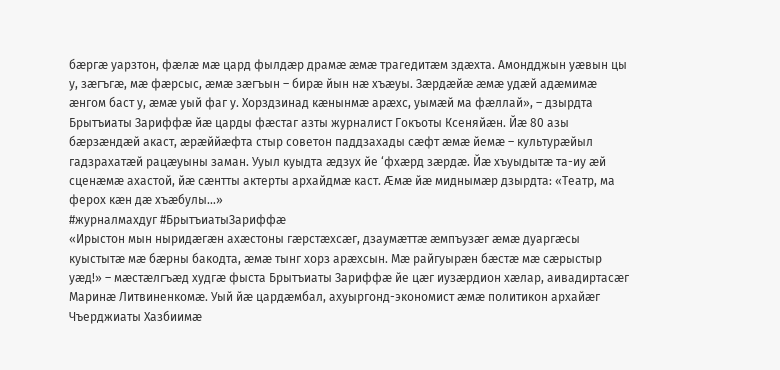бæргæ уарзтон, фæлæ мæ цард фылдæр драмæ æмæ трагедитæм здæхта. Амондджын уæвын цы у, зæгъгæ, мæ фæрсыс, æмæ зæгъын – бирæ йын нæ хъæуы. Зæрдæйæ æмæ удæй адæмимæ æнгом баст у, æмæ уый фаг у. Хорздзинад кæнынмæ арæхс, уымæй ма фæллай», – дзырдта Брытъиаты Зариффæ йæ царды фæстаг азты журналист Гокъоты Ксеняйæн. Йæ 80 азы бæрзæндæй акаст, æрæййæфта стыр советон паддзахады сæфт æмæ йемæ – культурæйыл гадзрахатæй рацæуыны заман. Ууыл куыдта æдзух йе ‘фхæрд зæрдæ. Йæ хъуыдытæ та-иу æй сценæмæ ахастой, йæ сæнтты актерты архайдмæ каст. Æмæ йæ миднымæр дзырдта: «Театр, ма ферох кæн дæ хъæбулы…»
#журналмахдуг #БрытъиатыЗариффæ
«Ирыстон мын ныридæгæн ахæстоны гæрстæхсæг, дзаумæттæ æмпъузæг æмæ дуаргæсы куыстытæ мæ бæрны бакодта, æмæ тынг хорз арæхсын. Мæ райгуырæн бæстæ мæ сæрыстыр уæд!» – мæстæлгъæд худгæ фыста Брытъиаты Зариффæ йе цæг иузæрдион хæлар, аивадиртасæг Маринæ Литвиненкомæ. Уый йæ цардæмбал, ахуыргонд-экономист æмæ политикон архайæг Чъерджиаты Хазбиимæ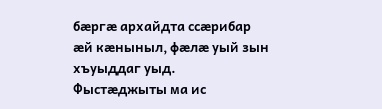бæргæ архайдта ссæрибар æй кæныныл, фæлæ уый зын хъуыддаг уыд.
Фыстæджыты ма ис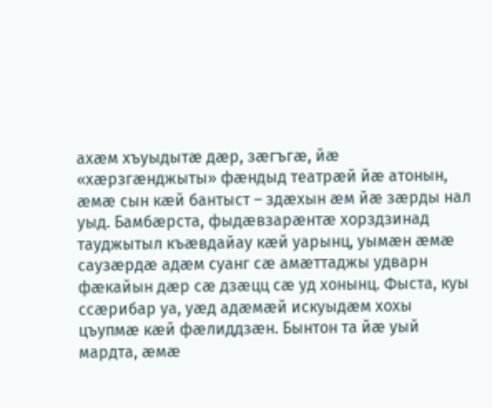ахæм хъуыдытæ дæр, зæгъгæ, йæ «хæрзгæнджыты» фæндыд театрæй йæ атонын, æмæ сын кæй бантыст – здæхын æм йæ зæрды нал уыд. Бамбæрста, фыдæвзарæнтæ хорздзинад тауджытыл къæвдайау кæй уарынц, уымæн æмæ саузæрдæ адæм суанг сæ амæттаджы удварн фæкайын дæр сæ дзæцц сæ уд хонынц. Фыста, куы ссæрибар уа, уæд адæмæй искуыдæм хохы цъупмæ кæй фæлиддзæн. Бынтон та йæ уый мардта, æмæ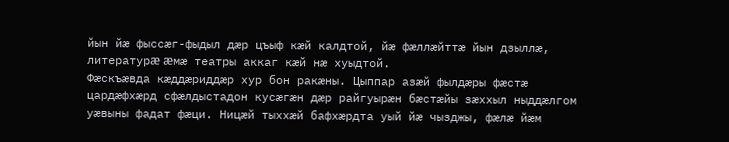йын йæ фыссæг-фыдыл дæр цъыф кæй калдтой, йæ фæллæйттæ йын дзыллæ, литературæ æмæ театры аккаг кæй нæ хуыдтой.
Фæскъæвда кæддæриддæр хур бон ракæны. Цыппар азæй фылдæры фæстæ цардæфхæрд сфæлдыстадон кусæгæн дæр райгуырæн бæстæйы зæххыл ныддæлгом уæвыны фадат фæци. Ницæй тыххæй бафхæрдта уый йæ чызджы, фæлæ йæм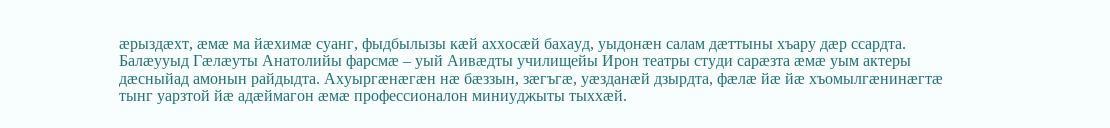æрыздæхт, æмæ ма йæхимæ суанг, фыдбылызы кæй аххосæй бахауд, уыдонæн салам дæттыны хъару дæр ссардта. Балæууыд Гæлæуты Анатолийы фарсмæ – уый Аивæдты училищейы Ирон театры студи сарæзта æмæ уым актеры дæсныйад амонын райдыдта. Ахуыргæнæгæн нæ бæззын, зæгъгæ, уæзданæй дзырдта, фæлæ йæ йæ хъомылгæнинæгтæ тынг уарзтой йæ адæймагон æмæ профессионалон миниуджыты тыххæй.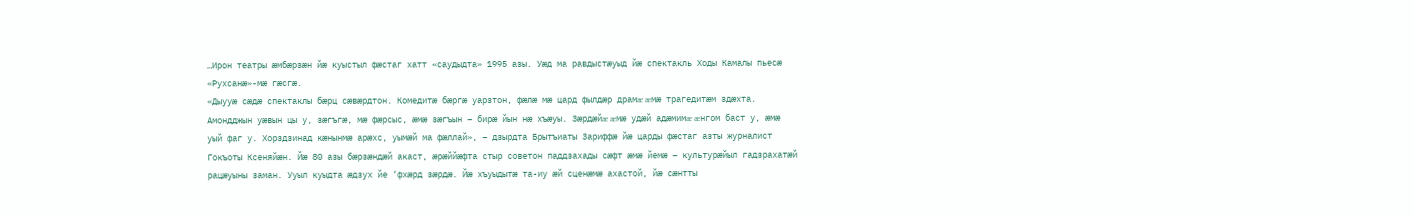…Ирон театры æмбæрзæн йæ куыстыл фæстаг хатт «саудыдта» 1995 азы. Уæд ма равдыстæуыд йæ спектакль Ходы Камалы пьесæ «Рухсанæ»-мæ гæсгæ.
«Дыууæ сæдæ спектаклы бæрц сæвæрдтон. Комедитæ бæргæ уарзтон, фæлæ мæ цард фылдæр драмæ æмæ трагедитæм здæхта. Амондджын уæвын цы у, зæгъгæ, мæ фæрсыс, æмæ зæгъын – бирæ йын нæ хъæуы. Зæрдæйæ æмæ удæй адæмимæ æнгом баст у, æмæ уый фаг у. Хорздзинад кæнынмæ арæхс, уымæй ма фæллай», – дзырдта Брытъиаты Зариффæ йæ царды фæстаг азты журналист Гокъоты Ксеняйæн. Йæ 80 азы бæрзæндæй акаст, æрæййæфта стыр советон паддзахады сæфт æмæ йемæ – культурæйыл гадзрахатæй рацæуыны заман. Ууыл куыдта æдзух йе ‘фхæрд зæрдæ. Йæ хъуыдытæ та-иу æй сценæмæ ахастой, йæ сæнтты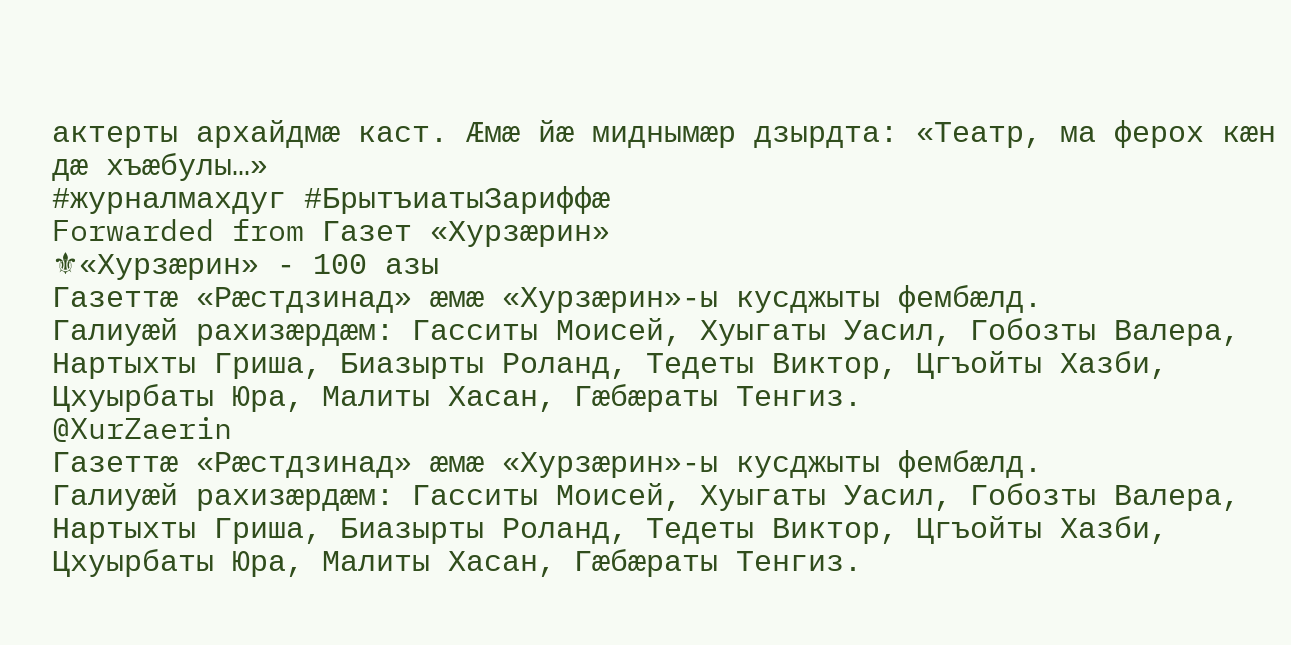актерты архайдмæ каст. Æмæ йæ миднымæр дзырдта: «Театр, ма ферох кæн дæ хъæбулы…»
#журналмахдуг #БрытъиатыЗариффæ
Forwarded from Газет «Хурзæрин»
⚜«Хурзæрин» - 100 азы
Газеттæ «Рæстдзинад» æмæ «Хурзæрин»-ы кусджыты фембæлд.
Галиуæй рахизæрдæм: Гасситы Моисей, Хуыгаты Уасил, Гобозты Валера, Нартыхты Гриша, Биазырты Роланд, Тедеты Виктор, Цгъойты Хазби, Цхуырбаты Юра, Малиты Хасан, Гæбæраты Тенгиз.
@XurZaerin
Газеттæ «Рæстдзинад» æмæ «Хурзæрин»-ы кусджыты фембæлд.
Галиуæй рахизæрдæм: Гасситы Моисей, Хуыгаты Уасил, Гобозты Валера, Нартыхты Гриша, Биазырты Роланд, Тедеты Виктор, Цгъойты Хазби, Цхуырбаты Юра, Малиты Хасан, Гæбæраты Тенгиз.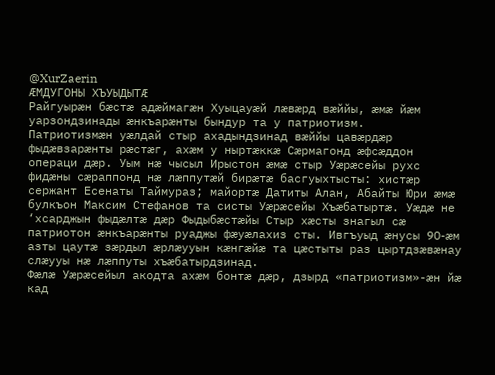@XurZaerin
ÆМДУГОНЫ ХЪУЫДЫТÆ
Райгуырæн бæстæ адæймагæн Хуыцауæй лæвæрд вæййы, æмæ йæм уарзондзинады æнкъарæнты бындур та у патриотизм.
Патриотизмæн уæлдай стыр ахадындзинад вæййы цавæрдæр фыдæвзарæнты рæстæг, ахæм у ныртæккæ Сæрмагонд æфсæддон операци дæр. Уым нæ чысыл Ирыстон æмæ стыр Уæрæсейы рухс фидæны сæраппонд нæ лæппутæй бирæтæ басгуыхтысты: хистæр сержант Есенаты Таймураз; майортæ Датиты Алан, Абайты Юри æмæ булкъон Максим Стефанов та систы Уæрæсейы Хъæбатыртæ. Уæдæ не ‘хсарджын фыдæлтæ дæр Фыдыбæстæйы Стыр хæсты знагыл сæ патриотон æнкъарæнты руаджы фæуæлахиз сты. Ивгъуыд æнусы 90-æм азты цаутæ зæрдыл æрлæууын кæнгæйæ та цæстыты раз цыртдзæвæнау слæууы нæ лæппуты хъæбатырдзинад.
Фæлæ Уæрæсейыл акодта ахæм бонтæ дæр, дзырд «патриотизм»-æн йæ кад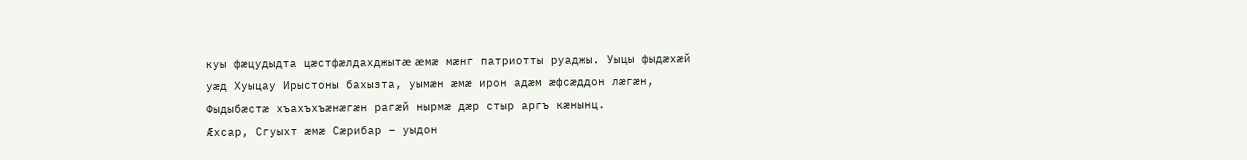куы фæцудыдта цæстфæлдахджытæ æмæ мæнг патриотты руаджы. Уыцы фыдæхæй уæд Хуыцау Ирыстоны бахызта, уымæн æмæ ирон адæм æфсæддон лæгæн, Фыдыбæстæ хъахъхъæнæгæн рагæй нырмæ дæр стыр аргъ кæнынц.
Æхсар, Сгуыхт æмæ Сæрибар – уыдон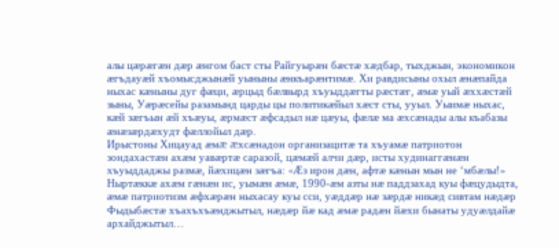алы цæрæгæн дæр æнгом баст сты Райгуырæн бæстæ хæдбар, тыхджын, экономикон æгъдауæй хъомысджынæй уыныны æнкъарæнтимæ. Хи равдисыны охыл æнæпайда ныхас кæныны дуг фæци, æрцыд бæлвырд хъуыддæгты рæстæг, æмæ уый æххæстæй зыны, Уæрæсейы разамынд царды цы политикæйыл хæст сты, ууыл. Уыимæ ныхас, кæй зæгъын æй хъæуы, æрмæст æфсадыл нæ цæуы, фæлæ ма æхсæнады алы къабазы æнæзæрдæхудт фæллойыл дæр.
Ирыстоны Хицауад æмæ æхсæнадон организацитæ та хъуамæ патриотон зондахастæн ахæм уавæртæ саразой, цæмæй алчи дæр, исты худинаггæнæн хъуыддаджы размæ, йæхицæн зæгъа: «Æз ирон дæн, афтæ кæнын мын не ‘мбæлы!» Ныртæккæ ахæм гæнæн ис, уымæн æмæ, 1990-æм азты нæ паддзахад куы фæцудыдта, æмæ патриотизм æфхæрæн ныхасау куы сси, уæддæр нæ зæрдæ никæд сивтам нæдæр Фыдыбæстæ хъахъхъæнджытыл, нæдæр йæ кад æмæ радæн йæхи бынаты удуæлдайæ архайджытыл…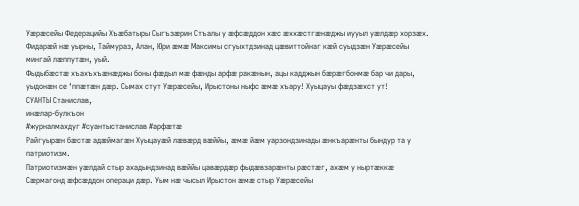Уæрæсейы Федерацийы Хъæбатыры Сыгъзæрин Стъалы у æфсæддон хæс æххæстгæнæджы иууыл уæлдæр хорзæх. Фидарæй нæ уырны, Таймураз, Алан, Юри æмæ Максимы сгуыхтдзинад цæвиттойнаг кæй суыдзæн Уæрæсейы мингай лæппутæн, уый.
Фыдыбæстæ хъахъхъæнæджы боны фæдыл мæ фæнды арфæ ракæнын, ацы кадджын бæрæгбонмæ бар чи дары, уыдонæн се ‘ппæтæн дæр. Сымах стут Уæрæсейы, Ирыстоны ныфс æмæ хъару! Хуыцауы фæдзæхст ут!
СУАНТЫ Станислав,
инæлар-булкъон
#журналмахдуг #суантыстанислав #арфæтæ
Райгуырæн бæстæ адæймагæн Хуыцауæй лæвæрд вæййы, æмæ йæм уарзондзинады æнкъарæнты бындур та у патриотизм.
Патриотизмæн уæлдай стыр ахадындзинад вæййы цавæрдæр фыдæвзарæнты рæстæг, ахæм у ныртæккæ Сæрмагонд æфсæддон операци дæр. Уым нæ чысыл Ирыстон æмæ стыр Уæрæсейы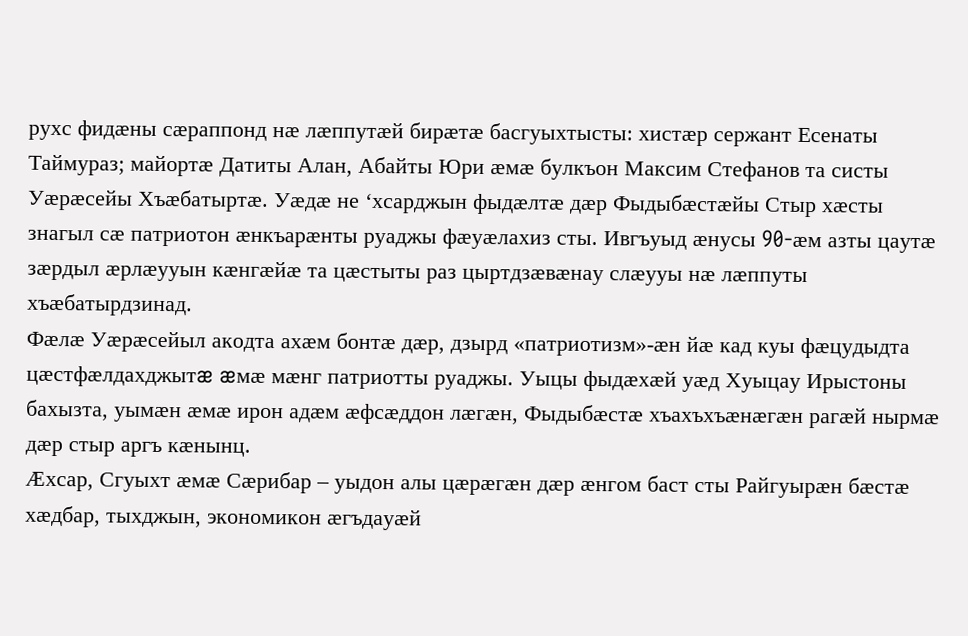рухс фидæны сæраппонд нæ лæппутæй бирæтæ басгуыхтысты: хистæр сержант Есенаты Таймураз; майортæ Датиты Алан, Абайты Юри æмæ булкъон Максим Стефанов та систы Уæрæсейы Хъæбатыртæ. Уæдæ не ‘хсарджын фыдæлтæ дæр Фыдыбæстæйы Стыр хæсты знагыл сæ патриотон æнкъарæнты руаджы фæуæлахиз сты. Ивгъуыд æнусы 90-æм азты цаутæ зæрдыл æрлæууын кæнгæйæ та цæстыты раз цыртдзæвæнау слæууы нæ лæппуты хъæбатырдзинад.
Фæлæ Уæрæсейыл акодта ахæм бонтæ дæр, дзырд «патриотизм»-æн йæ кад куы фæцудыдта цæстфæлдахджытæ æмæ мæнг патриотты руаджы. Уыцы фыдæхæй уæд Хуыцау Ирыстоны бахызта, уымæн æмæ ирон адæм æфсæддон лæгæн, Фыдыбæстæ хъахъхъæнæгæн рагæй нырмæ дæр стыр аргъ кæнынц.
Æхсар, Сгуыхт æмæ Сæрибар – уыдон алы цæрæгæн дæр æнгом баст сты Райгуырæн бæстæ хæдбар, тыхджын, экономикон æгъдауæй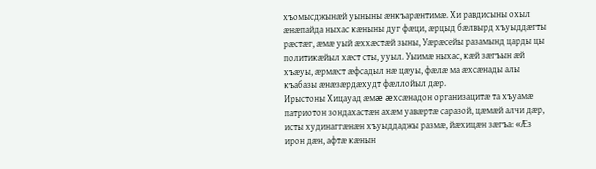хъомысджынæй уыныны æнкъарæнтимæ. Хи равдисыны охыл æнæпайда ныхас кæныны дуг фæци, æрцыд бæлвырд хъуыддæгты рæстæг, æмæ уый æххæстæй зыны, Уæрæсейы разамынд царды цы политикæйыл хæст сты, ууыл. Уыимæ ныхас, кæй зæгъын æй хъæуы, æрмæст æфсадыл нæ цæуы, фæлæ ма æхсæнады алы къабазы æнæзæрдæхудт фæллойыл дæр.
Ирыстоны Хицауад æмæ æхсæнадон организацитæ та хъуамæ патриотон зондахастæн ахæм уавæртæ саразой, цæмæй алчи дæр, исты худинаггæнæн хъуыддаджы размæ, йæхицæн зæгъа: «Æз ирон дæн, афтæ кæнын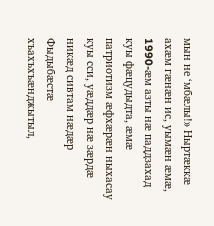мын не ‘мбæлы!» Ныртæккæ ахæм гæнæн ис, уымæн æмæ, 1990-æм азты нæ паддзахад куы фæцудыдта, æмæ патриотизм æфхæрæн ныхасау куы сси, уæддæр нæ зæрдæ никæд сивтам нæдæр Фыдыбæстæ хъахъхъæнджытыл,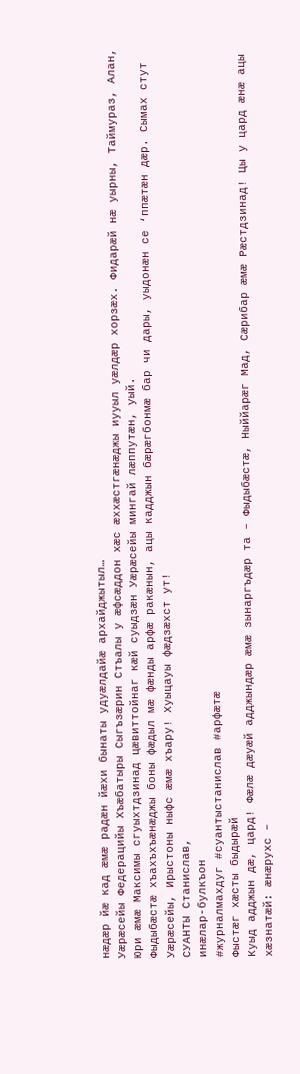нæдæр йæ кад æмæ радæн йæхи бынаты удуæлдайæ архайджытыл…
Уæрæсейы Федерацийы Хъæбатыры Сыгъзæрин Стъалы у æфсæддон хæс æххæстгæнæджы иууыл уæлдæр хорзæх. Фидарæй нæ уырны, Таймураз, Алан, Юри æмæ Максимы сгуыхтдзинад цæвиттойнаг кæй суыдзæн Уæрæсейы мингай лæппутæн, уый.
Фыдыбæстæ хъахъхъæнæджы боны фæдыл мæ фæнды арфæ ракæнын, ацы кадджын бæрæгбонмæ бар чи дары, уыдонæн се ‘ппæтæн дæр. Сымах стут Уæрæсейы, Ирыстоны ныфс æмæ хъару! Хуыцауы фæдзæхст ут!
СУАНТЫ Станислав,
инæлар-булкъон
#журналмахдуг #суантыстанислав #арфæтæ
Фыстӕг хӕсты быдырӕй
Куыд адджын дæ, цард! Фæлæ дæуæй адджындæр æмæ зынаргъдæр та – Фыдыбæстæ, Ныййарæг Мад, Сæрибар æмæ Рæстдзинад! Цы у цард æнæ ацы хæзнатæй: æнæрухс –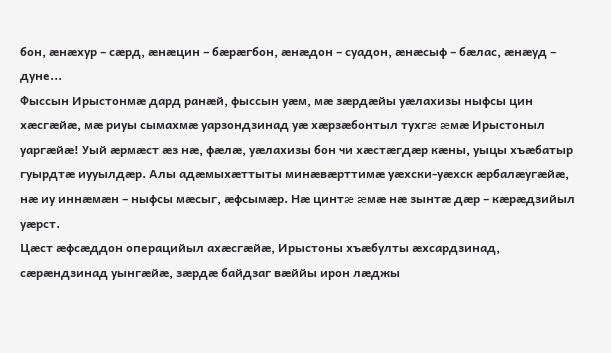бон, æнæхур – сæрд, æнæцин – бæрæгбон, æнæдон – суадон, æнæсыф – бæлас, æнæуд – дуне...
Фыссын Ирыстонмæ дард ранæй, фыссын уæм, мæ зæрдæйы уæлахизы ныфсы цин хæсгæйæ, мæ риуы сымахмæ уарзондзинад уæ хæрзæбонтыл тухгæ æмæ Ирыстоныл уаргæйæ! Уый æрмæст æз нæ, фæлæ, уæлахизы бон чи хæстæгдæр кæны, уыцы хъæбатыр гуырдтæ иууылдæр. Алы адæмыхæттыты минæвæрттимæ уæхски-уæхск æрбалæугæйæ, нæ иу иннæмæн – ныфсы мæсыг, æфсымæр. Нæ цинтæ æмæ нæ зынтæ дæр – кæрæдзийыл уæрст.
Цæст æфсæддон операцийыл ахæсгæйæ, Ирыстоны хъæбулты æхсардзинад, сæрæндзинад уынгæйæ, зæрдæ байдзаг вæййы ирон лæджы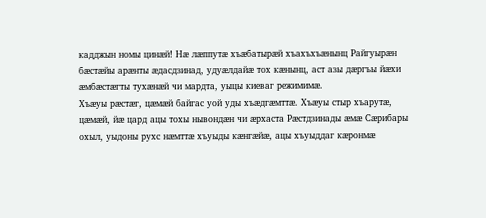кадджын номы цинæй! Нæ лæппутæ хъæбатырæй хъахъхъæнынц Райгуырæн бæстæйы арæнты æдасдзинад, удуæлдайæ тох кæнынц, аст азы дæргъы йæхи æмбæстæгты тухæнæй чи мардта, уыцы киеваг режимимæ.
Хъæуы рæстæг, цæмæй байгас уой уды хъæдгæмттæ. Хъæуы стыр хъарутæ, цæмæй, йæ цард ацы тохы нывондæн чи æрхаста Рæстдзинады æмæ Сæрибары охыл, уыдоны рухс нæмттæ хъуыды кæнгæйæ, ацы хъуыддаг кæронмæ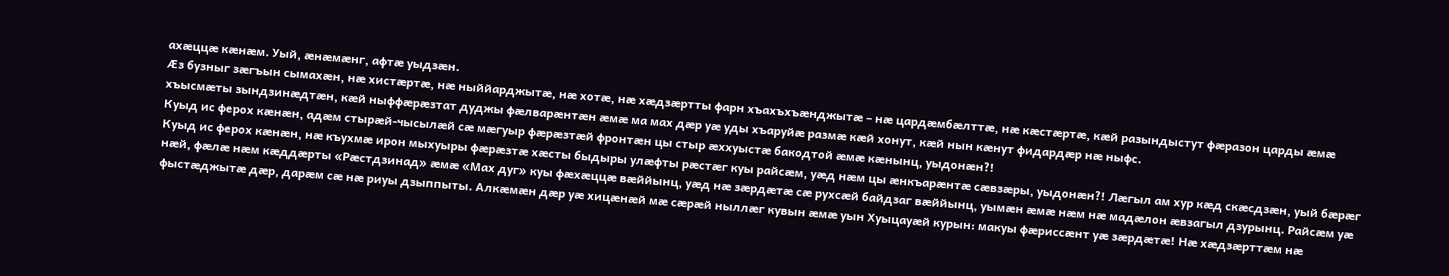ахæццæ кæнæм. Уый, æнæмæнг, афтæ уыдзæн.
Æз бузныг зæгъын сымахæн, нæ хистæртæ, нæ ныййарджытæ, нæ хотæ, нæ хæдзæртты фарн хъахъхъæнджытæ – нæ цардæмбæлттæ, нæ кæстæртæ, кæй разындыстут фæразон царды æмæ хъысмæты зындзинæдтæн, кæй ныффæрæзтат дуджы фæлварæнтæн æмæ ма мах дæр уæ уды хъаруйæ размæ кæй хонут, кæй нын кæнут фидардæр нæ ныфс.
Куыд ис ферох кæнæн, адæм стырæй-чысылæй сæ мæгуыр фæрæзтæй фронтæн цы стыр æххуыстæ бакодтой æмæ кæнынц, уыдонæн?!
Куыд ис ферох кæнæн, нæ къухмæ ирон мыхуыры фæрæзтæ хæсты быдыры улæфты рæстæг куы райсæм, уæд нæм цы æнкъарæнтæ сæвзæры, уыдонæн?! Лæгыл ам хур кæд скæсдзæн, уый бæрæг нæй, фæлæ нæм кæддæрты «Рæстдзинад» æмæ «Мах дуг» куы фæхæццæ вæййынц, уæд нæ зæрдæтæ сæ рухсæй байдзаг вæййынц, уымæн æмæ нæм нæ мадæлон æвзагыл дзурынц. Райсæм уæ фыстæджытæ дæр, дарæм сæ нæ риуы дзыппыты. Алкæмæн дæр уæ хицæнæй мæ сæрæй ныллæг кувын æмæ уын Хуыцауæй курын: макуы фæриссæнт уæ зæрдæтæ! Нæ хæдзæрттæм нæ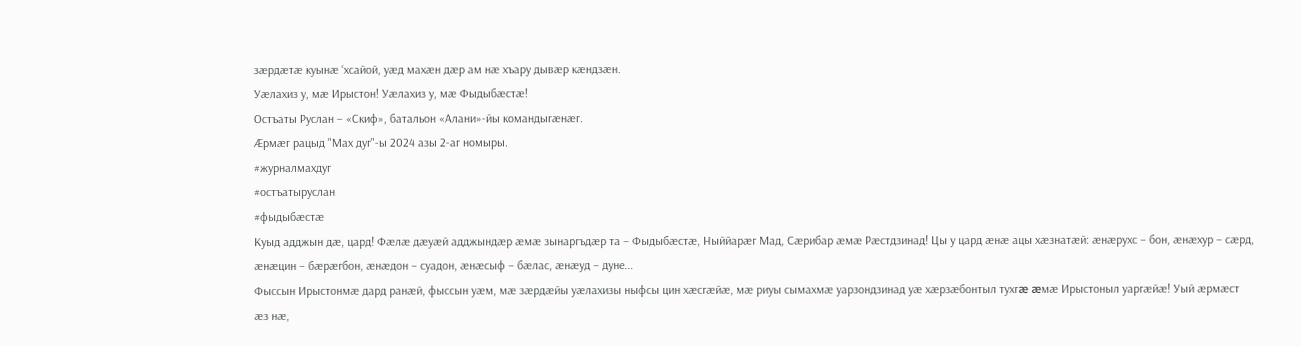зæрдæтæ куынæ ‘хсайой, уæд махæн дæр ам нæ хъару дывæр кæндзæн.
Уæлахиз у, мæ Ирыстон! Уæлахиз у, мæ Фыдыбæстæ!
Остъаты Руслан – «Скиф», батальон «Алани»-йы командыгæнæг.
Ӕрмӕг рацыд "Мах дуг"-ы 2024 азы 2-аг номыры.
#журналмахдуг
#остъатыруслан
#фыдыбӕстӕ
Куыд адджын дæ, цард! Фæлæ дæуæй адджындæр æмæ зынаргъдæр та – Фыдыбæстæ, Ныййарæг Мад, Сæрибар æмæ Рæстдзинад! Цы у цард æнæ ацы хæзнатæй: æнæрухс – бон, æнæхур – сæрд, æнæцин – бæрæгбон, æнæдон – суадон, æнæсыф – бæлас, æнæуд – дуне...
Фыссын Ирыстонмæ дард ранæй, фыссын уæм, мæ зæрдæйы уæлахизы ныфсы цин хæсгæйæ, мæ риуы сымахмæ уарзондзинад уæ хæрзæбонтыл тухгæ æмæ Ирыстоныл уаргæйæ! Уый æрмæст æз нæ,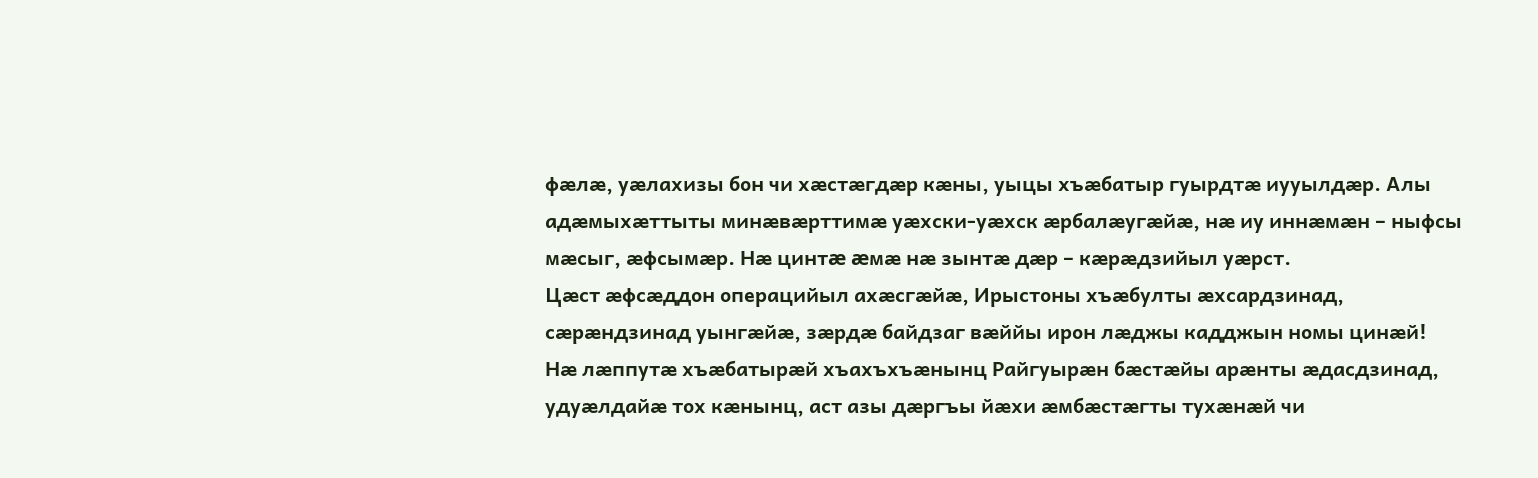фæлæ, уæлахизы бон чи хæстæгдæр кæны, уыцы хъæбатыр гуырдтæ иууылдæр. Алы адæмыхæттыты минæвæрттимæ уæхски-уæхск æрбалæугæйæ, нæ иу иннæмæн – ныфсы мæсыг, æфсымæр. Нæ цинтæ æмæ нæ зынтæ дæр – кæрæдзийыл уæрст.
Цæст æфсæддон операцийыл ахæсгæйæ, Ирыстоны хъæбулты æхсардзинад, сæрæндзинад уынгæйæ, зæрдæ байдзаг вæййы ирон лæджы кадджын номы цинæй! Нæ лæппутæ хъæбатырæй хъахъхъæнынц Райгуырæн бæстæйы арæнты æдасдзинад, удуæлдайæ тох кæнынц, аст азы дæргъы йæхи æмбæстæгты тухæнæй чи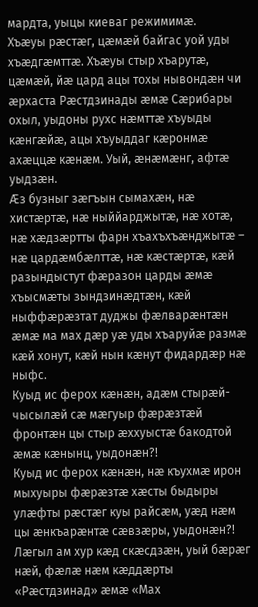мардта, уыцы киеваг режимимæ.
Хъæуы рæстæг, цæмæй байгас уой уды хъæдгæмттæ. Хъæуы стыр хъарутæ, цæмæй, йæ цард ацы тохы нывондæн чи æрхаста Рæстдзинады æмæ Сæрибары охыл, уыдоны рухс нæмттæ хъуыды кæнгæйæ, ацы хъуыддаг кæронмæ ахæццæ кæнæм. Уый, æнæмæнг, афтæ уыдзæн.
Æз бузныг зæгъын сымахæн, нæ хистæртæ, нæ ныййарджытæ, нæ хотæ, нæ хæдзæртты фарн хъахъхъæнджытæ – нæ цардæмбæлттæ, нæ кæстæртæ, кæй разындыстут фæразон царды æмæ хъысмæты зындзинæдтæн, кæй ныффæрæзтат дуджы фæлварæнтæн æмæ ма мах дæр уæ уды хъаруйæ размæ кæй хонут, кæй нын кæнут фидардæр нæ ныфс.
Куыд ис ферох кæнæн, адæм стырæй-чысылæй сæ мæгуыр фæрæзтæй фронтæн цы стыр æххуыстæ бакодтой æмæ кæнынц, уыдонæн?!
Куыд ис ферох кæнæн, нæ къухмæ ирон мыхуыры фæрæзтæ хæсты быдыры улæфты рæстæг куы райсæм, уæд нæм цы æнкъарæнтæ сæвзæры, уыдонæн?! Лæгыл ам хур кæд скæсдзæн, уый бæрæг нæй, фæлæ нæм кæддæрты «Рæстдзинад» æмæ «Мах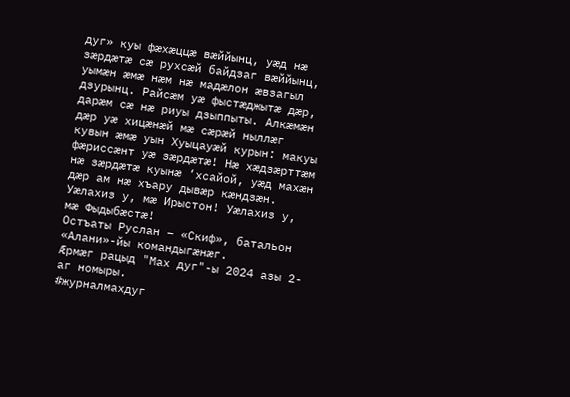дуг» куы фæхæццæ вæййынц, уæд нæ зæрдæтæ сæ рухсæй байдзаг вæййынц, уымæн æмæ нæм нæ мадæлон æвзагыл дзурынц. Райсæм уæ фыстæджытæ дæр, дарæм сæ нæ риуы дзыппыты. Алкæмæн дæр уæ хицæнæй мæ сæрæй ныллæг кувын æмæ уын Хуыцауæй курын: макуы фæриссæнт уæ зæрдæтæ! Нæ хæдзæрттæм нæ зæрдæтæ куынæ ‘хсайой, уæд махæн дæр ам нæ хъару дывæр кæндзæн.
Уæлахиз у, мæ Ирыстон! Уæлахиз у, мæ Фыдыбæстæ!
Остъаты Руслан – «Скиф», батальон «Алани»-йы командыгæнæг.
Ӕрмӕг рацыд "Мах дуг"-ы 2024 азы 2-аг номыры.
#журналмахдуг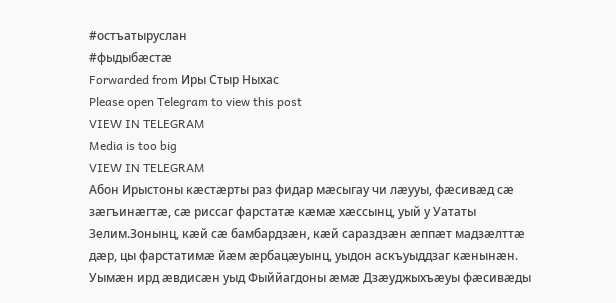#остъатыруслан
#фыдыбӕстӕ
Forwarded from Иры Стыр Ныхас
Please open Telegram to view this post
VIEW IN TELEGRAM
Media is too big
VIEW IN TELEGRAM
Абон Ирыстоны кӕстӕрты раз фидар мӕсыгау чи лӕууы, фӕсивӕд сӕ зӕгъинӕгтӕ, сӕ риссаг фарстатӕ кӕмӕ хӕссынц, уый у Уататы Зелим.Зонынц, кӕй сӕ бамбардзӕн, кӕй сараздзӕн ӕппӕт мадзӕлттӕ дӕр, цы фарстатимӕ йӕм ӕрбацӕуынц, уыдон аскъуыддзаг кӕнынӕн.
Уымӕн ирд ӕвдисӕн уыд Фыййагдоны ӕмӕ Дзӕуджыхъӕуы фӕсивӕды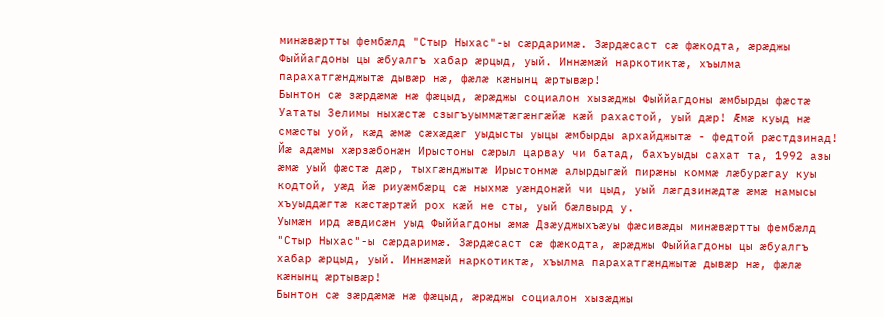минӕвӕртты фембӕлд "Стыр Ныхас"-ы сӕрдаримӕ. Зӕрдӕсаст сӕ фӕкодта, ӕрӕджы Фыййагдоны цы ӕбуалгъ хабар ӕрцыд, уый. Иннӕмӕй наркотиктӕ, хъылма парахатгӕнджытӕ дывӕр нӕ, фӕлӕ кӕнынц ӕртывӕр!
Бынтон сӕ зӕрдӕмӕ нӕ фӕцыд, ӕрӕджы социалон хызӕджы Фыййагдоны ӕмбырды фӕстӕ Уататы Зелимы ныхӕстӕ сзыгъуыммӕтӕгӕнгӕйӕ кӕй рахастой, уый дӕр! Ӕмӕ куыд нӕ смӕсты уой, кӕд ӕмӕ сӕхӕдӕг уыдысты уыцы ӕмбырды архайджытӕ - федтой рӕстдзинад!
Йӕ адӕмы хӕрзӕбонӕн Ирыстоны сӕрыл царвау чи батад, бахъуыды сахат та, 1992 азы ӕмӕ уый фӕстӕ дӕр, тыхгӕнджытӕ Ирыстонмӕ алырдыгӕй пирӕны коммӕ лӕбурӕгау куы кодтой, уӕд йӕ риуӕмбӕрц сӕ ныхмӕ уӕндонӕй чи цыд, уый лӕгдзинӕдтӕ ӕмӕ намысы хъуыддӕгтӕ кӕстӕртӕй рох кӕй не сты, уый бӕлвырд у.
Уымӕн ирд ӕвдисӕн уыд Фыййагдоны ӕмӕ Дзӕуджыхъӕуы фӕсивӕды минӕвӕртты фембӕлд "Стыр Ныхас"-ы сӕрдаримӕ. Зӕрдӕсаст сӕ фӕкодта, ӕрӕджы Фыййагдоны цы ӕбуалгъ хабар ӕрцыд, уый. Иннӕмӕй наркотиктӕ, хъылма парахатгӕнджытӕ дывӕр нӕ, фӕлӕ кӕнынц ӕртывӕр!
Бынтон сӕ зӕрдӕмӕ нӕ фӕцыд, ӕрӕджы социалон хызӕджы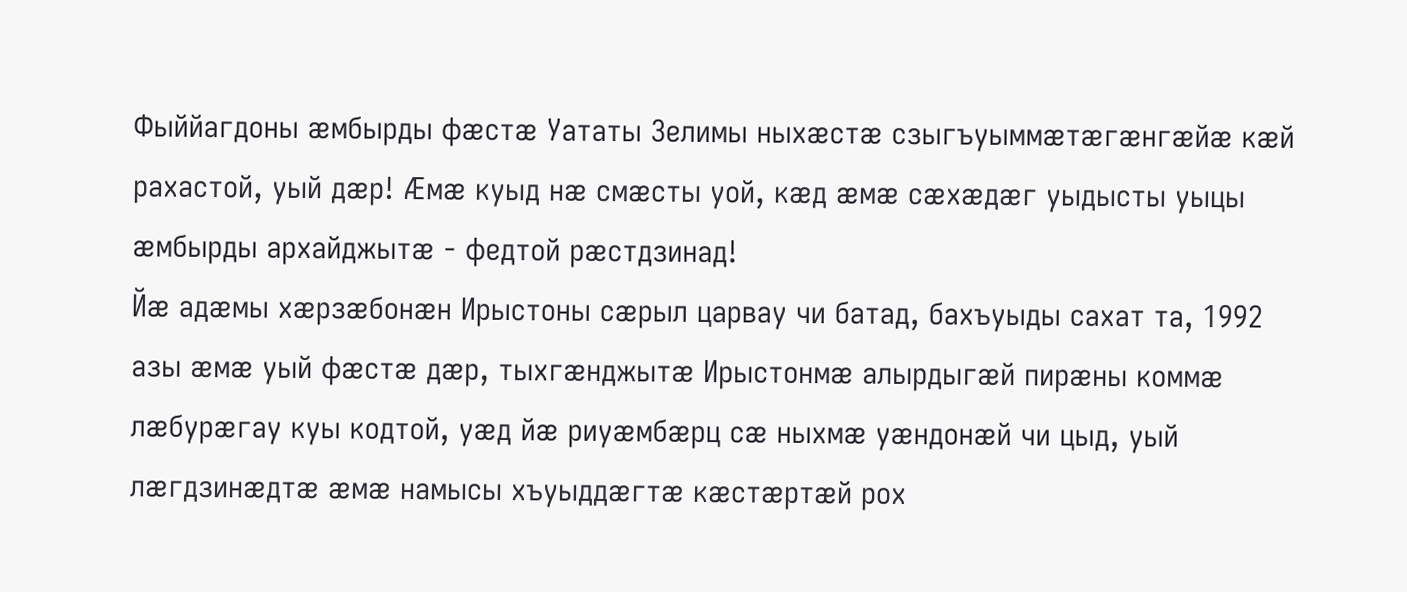Фыййагдоны ӕмбырды фӕстӕ Уататы Зелимы ныхӕстӕ сзыгъуыммӕтӕгӕнгӕйӕ кӕй рахастой, уый дӕр! Ӕмӕ куыд нӕ смӕсты уой, кӕд ӕмӕ сӕхӕдӕг уыдысты уыцы ӕмбырды архайджытӕ - федтой рӕстдзинад!
Йӕ адӕмы хӕрзӕбонӕн Ирыстоны сӕрыл царвау чи батад, бахъуыды сахат та, 1992 азы ӕмӕ уый фӕстӕ дӕр, тыхгӕнджытӕ Ирыстонмӕ алырдыгӕй пирӕны коммӕ лӕбурӕгау куы кодтой, уӕд йӕ риуӕмбӕрц сӕ ныхмӕ уӕндонӕй чи цыд, уый лӕгдзинӕдтӕ ӕмӕ намысы хъуыддӕгтӕ кӕстӕртӕй рох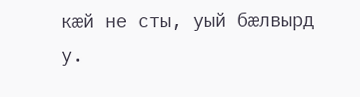кӕй не сты, уый бӕлвырд у.